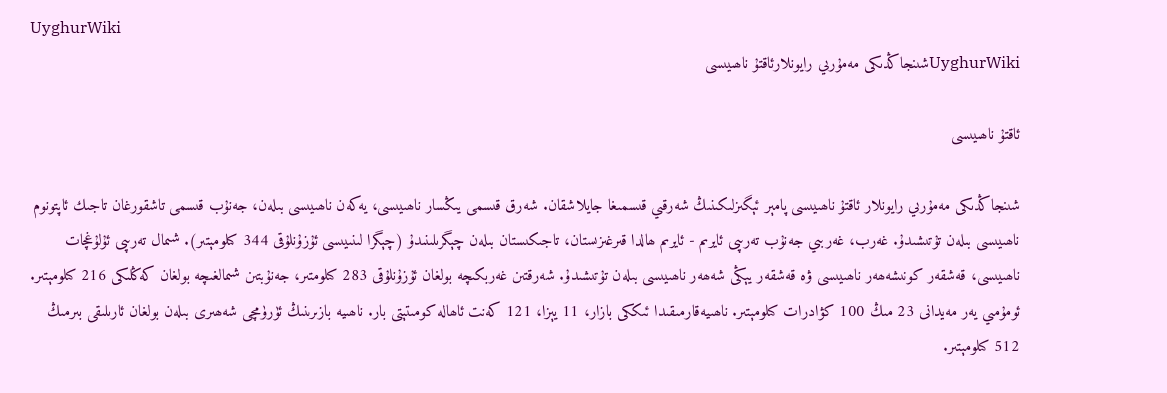UyghurWiki
UyghurWikiشىنجاڭدىكى مەمۇرىي رايونلارئاقتۇ ناھىيىسى

ئاقتۇ ناھىيىسى

شىنجاڭدىكى مەمۇرىي رايونلار ئاقتۇ ناھىيىسى پامېر ئېگىزلىكىنىڭ شەرقىي قىسمىغا جايلاشقان. شەرق قىسمى يىڭسار ناھىيىسى، يەكەن ناھىيىسى بىلەن، جەنۇب قىسمى تاشقورغان تاجىك ئاپتونوم ناھىيىسى بىلەن تۇتىشىدۇ. غەرب، غەربىي جەنۇب تەرىپى ئايرىم - ئايرىم ھالدا قىرغىزىستان، تاجىكىستان بىلەن چېگرىلىنىدۇ (چېگرا لىنىيىسى ئۇزۇنلۇقى 344 كىلومېتىر). شىمال تەرىپى ئۇلۇغچات ناھىيىسى، قەشقەر كونىشەھەر ناھىيىسى ۋە قەشقەر يېڭى شەھەر ناھىيىسى بىلەن تۇتىشىدۇ. شەرقتىن غەربكىچە بولغان ئۇزۇنلۇقى 283 كىلومتىر، جەنۇبتىن شىمالغىچە بولغان كەڭلىكى 216 كىلومېتىر. ئومۇمىي يەر مەيدانى 23 مىڭ 100 كۋادرات كىلومېتىر. ناھىيەقارمىقىدا ئىككى بازار، 11 يېزا، 121 كەنت ئاھالە كومىتېتى بار. ناھىيە بازىرىنىڭ ئۈرۈمچى شەھىرى بىلەن بولغان ئارىلىقى بىرمىڭ 512 كىلومېتىر.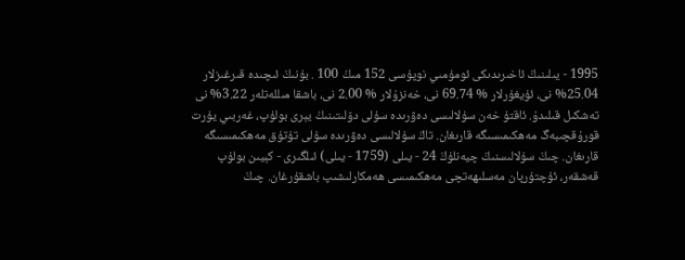1995 - يىلىنىڭ ئاخىرىدىكى ئومۇمىي نوپۇسى 152 مىڭ 100 . بۇنىڭ ئىچىدە قىرغىزلار 25.04% نى، ئۇيغۇرلار % 69.74 نى، خەنزۇلار % 2.00 نى، باشقا مىللەتلەر 3.22% نى تەشكىل قىلىدۇ. ئاقتۇ خەن سۇلالىسى دەۋرىدە سۇلى دۆلىتىنىڭ يېرى بولۇپ، غەربىي يۇرت قورۇقچىبەگ مەھكىمىسىگە قارىغان. تاڭ سۇلالىسى دەۋرىدە سۇلى تۇتۇق مەھكىمىسىگە قارىغان. چىڭ سۇلالىسنىڭ چيەنلۇڭ 24 - يىلى (1759 - يىلى) ئىلگىرى - كېيىن بولۇپ قەشقەر، ئۇچتۇرپان مەسلىھەتچى مەھكىمىسى ھەمكارلىشىپ باشقۇرغان. چىڭ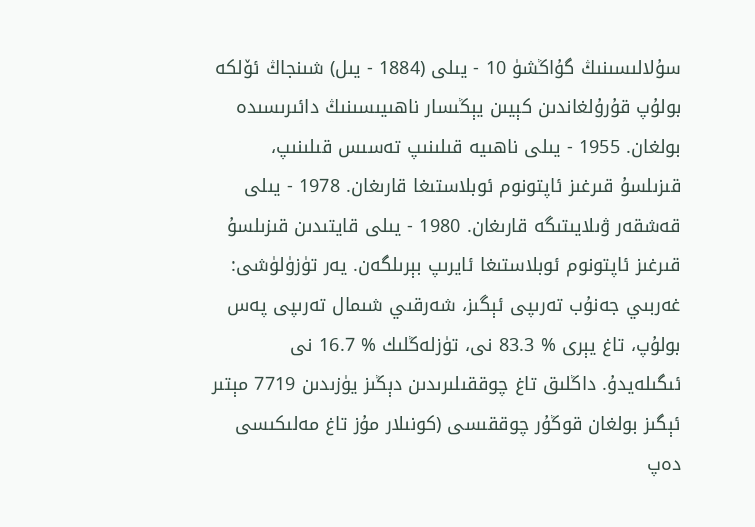سۇلالىسىنىڭ گۇاڭشۈ 10 - يىلى (1884 - يىل) شىنجاڭ ئۆلكە بولۇپ قۇرۇلغاندىن كېيىن يېڭىسار ناھىيىسىنىڭ دائىرىسىدە بولغان. 1955 - يىلى ناھىيە قىلىنىپ تەسىس قىلىنىپ، قىزىلسۇ قىرغىز ئاپتونوم ئوبلاستىغا قارىغان. 1978 - يىلى قەشقەر ۋىلايىتىگە قارىغان. 1980 - يىلى قايتىدىن قىزىلسۇ قىرغىز ئاپتونوم ئوبلاستىغا ئايرىپ بېرىلگەن. يەر تۈزۈلۈشى: غەربىي جەنۇب تەرىپى ئېگىز، شەرقىي شىمال تەرىپى پەس بولۇپ، تاغ يېرى % 83.3 نى، تۈزلەڭلىك % 16.7 نى ئىگىلەيدۇ. داڭلىق تاغ چوققىلىرىدىن دېڭىز يۈزىدىن 7719 مېتىر ئېگىز بولغان قوڭۇر چوققىسى (كونىلار مۇز تاغ مەلىكىسى دەپ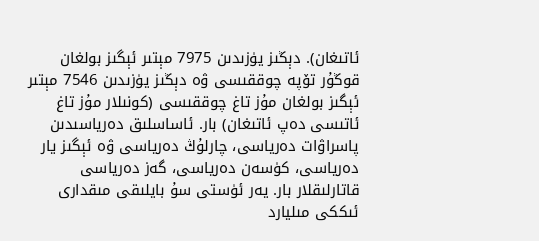ئاتىغان). دېڭىز يۈزىدىن 7975 مېتىر ئېگىز بولغان قوڭۇر تۆپە چوققىسى ۋە دېڭىز يۈزىدىن 7546 مېتىر ئېگىز بولغان مۇز تاغ چوققىسى (كونىلار مۇز تاغ ئاتىسى دەپ ئاتىغان) بار. ئاساسلىق دەرياسىدىن پاسراۋات دەرياسى، چارلۇڭ دەرياسى ۋە ئېگىز يار دەرياسى، كۈسەن دەرياسى، گەز دەرياسى قاتارلىقلار بار. يەر ئۈستى سۇ بايلىقى مىقدارى ئىككى مىليارد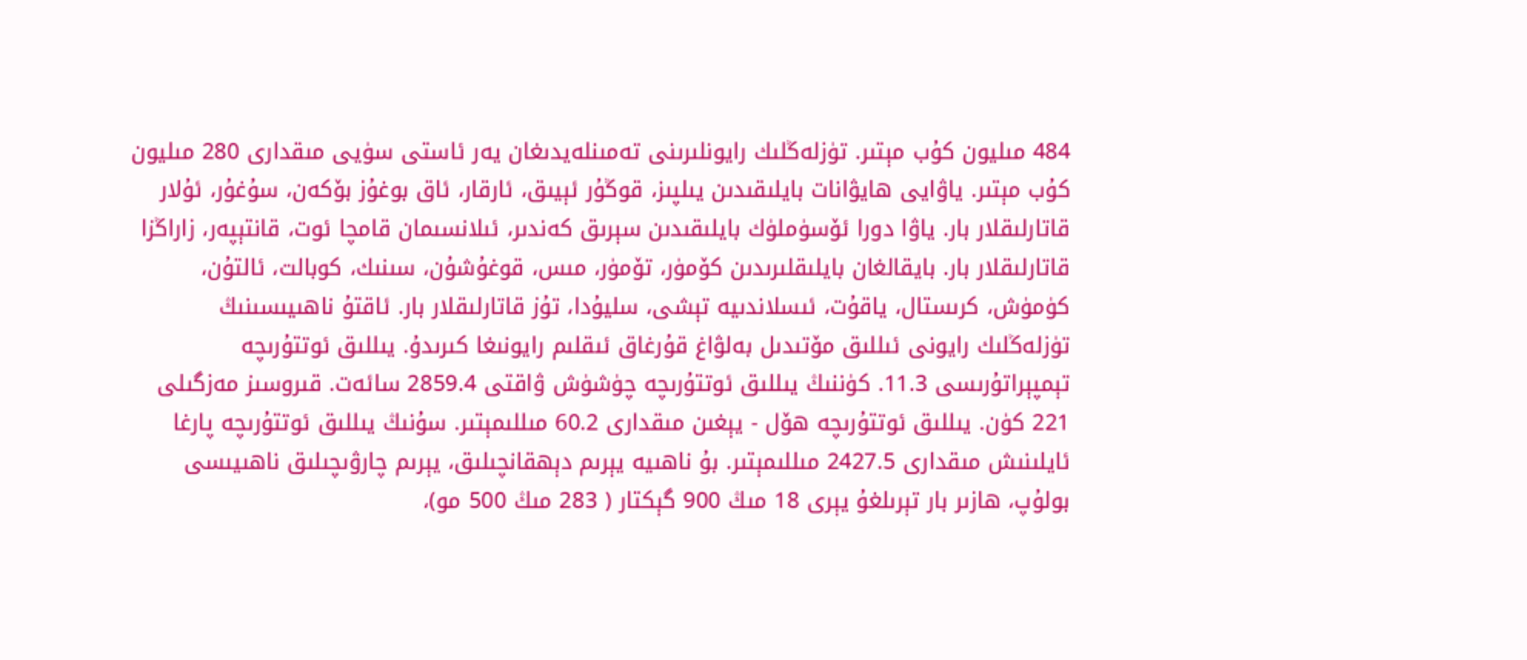484 مىليون كۇب مېتىر. تۈزلەڭلىك رايونلىرىنى تەمىنلەيدىغان يەر ئاستى سۈيى مىقدارى 280 مىليون كۇب مېتىر. ياۋايى ھايۋانات بايلىقىدىن يىلپىز، قوڭۇر ئېيىق، ئارقار، ئاق بوغۇز بۆكەن، سۇغۇر، ئۇلار قاتارلىقلار بار. ياۋا دورا ئۆسۈملۈك بايلىقىدىن سېرىق كەندىر، ئىلانسىمان قامچا ئوت، قانتېپەر، زاراڭزا قاتارلىقلار بار. بايقالغان بايلىقلىرىدىن كۆمۈر، تۆمۈر، مىس، قوغۇشۇن، سىنىك، كوبالت، ئالتۇن، كۈمۈش، كرىستال، ياقۇت، ئىسلاندىيە تېشى، سليۇدا، تۇز قاتارلىقلار بار. ئاقتۇ ناھىيىسىنىڭ تۈزلەڭلىك رايونى ئىللىق مۆتىدىل بەلۋاغ قۇرغاق ئىقلىم رايونىغا كىرىدۇ. يىللىق ئوتتۇرىچە تېمپېراتۇرىسى 11.3. كۈننىڭ يىللىق ئوتتۇرىچە چۈشۈش ۋاقتى 2859.4 سائەت. قىروسىز مەزگىلى 221 كۈن. يىللىق ئوتتۇرىچە ھۆل - يېغىن مىقدارى 60.2 مىللىمېتىر. سۇنىڭ يىللىق ئوتتۇرىچە پارغا ئايلىنىش مىقدارى 2427.5 مىللىمېتىر. بۇ ناھىيە يېرىم دېھقانچىلىق، يېرىم چارۋىچىلىق ناھىيىسى بولۇپ، ھازىر بار تېرىلغۇ يېرى 18 مىڭ 900 گېكتار ( 283 مىڭ 500 مو)،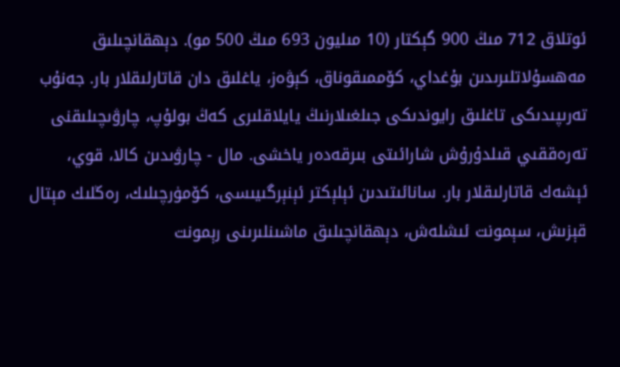ئوتلاق 712 مىڭ 900 گېكتار (10 مىليون 693 مىڭ 500 مو). دېھقانچىلىق مەھسۇلاتلىرىدىن بۇغداي، كۆممىقوناق، كېۋەز، ياغلىق دان قاتارلىقلار بار. جەنۇب تەرىپىدىكى تاغلىق رايوندىكى جىلغىلارنىڭ يايلاقلىرى كەڭ بولۇپ، چارۋىچىلىقنى تەرەققىي قىلدۇرۇش شارائىتى بىرقەدەر ياخشى. مال - چارۋىدىن كالا، قوي، ئېشەك قاتارلىقلار بار. سانائىتىدىن ئېلېكتر ئېنېرگىيىسى، كۆمۈرچىلىك، رەڭلىك مېتال قېزىش، سېمونت ئىشلەش، دېھقانچىلىق ماشىنلىرىنى رېمونت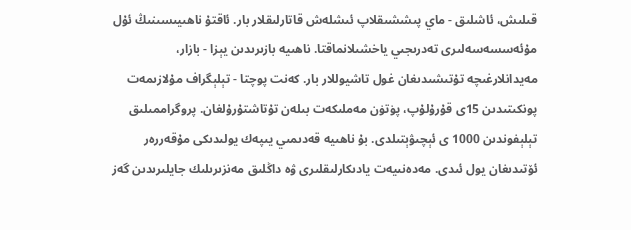قىلىش، ئاشلىق - ماي پىششىقلاپ ئىشلەش قاتارلىقلار بار. ئاقتۇ ناھىيىسىنىڭ ئۇل مۇئەسسەسەلىرى تەدرىجىي ياخشىلانماقتا. ناھىيە بازىرىدىن يېزا - بازار، مەيدانلارغىچە تۇتىشىدىغان غول تاشيوللار بار. كەنت پوچتا - تېلېگراف مۇلازىمەت پونكىتىدىن 15ى قۇرۇلۇپ، پۈتۈن مەملىكەت بىلەن تۇتاشتۇرۇلغان. پروگراممىلىق تېلېفوندىن 1000 ى ئېچىۋېتىلدى. بۇ ناھىيە قەدىمىي يىپەك يولىدىكى مۇقەررەر ئۆتىدىغان يول ئىدى. مەدەنىيەت يادىكارلىقلىرى ۋە داڭلىق مەنزىرىلىك جايلىرىدىن گەز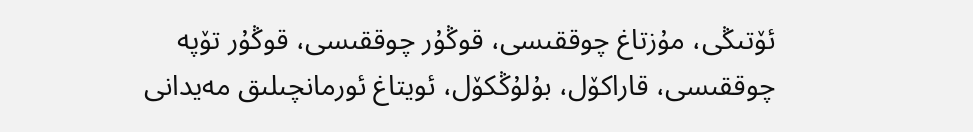ئۆتىڭى، مۇزتاغ چوققىسى، قوڭۇر چوققىسى، قوڭۇر تۆپە چوققىسى، قاراكۆل، بۇلۇڭكۆل، ئويتاغ ئورمانچىلىق مەيدانى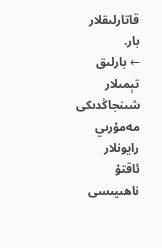قاتارلىقلار بار.
← بارلىق تېمىلار شىنجاڭدىكى مەمۇرىي رايونلار
ئاقتۇ ناھىيىسى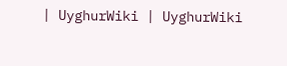| UyghurWiki | UyghurWiki